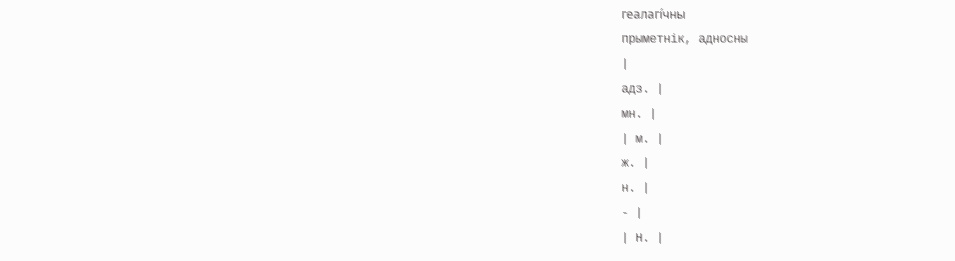геалагі́чны
прыметнік, адносны
|
адз. |
мн. |
| м. |
ж. |
н. |
- |
| Н. |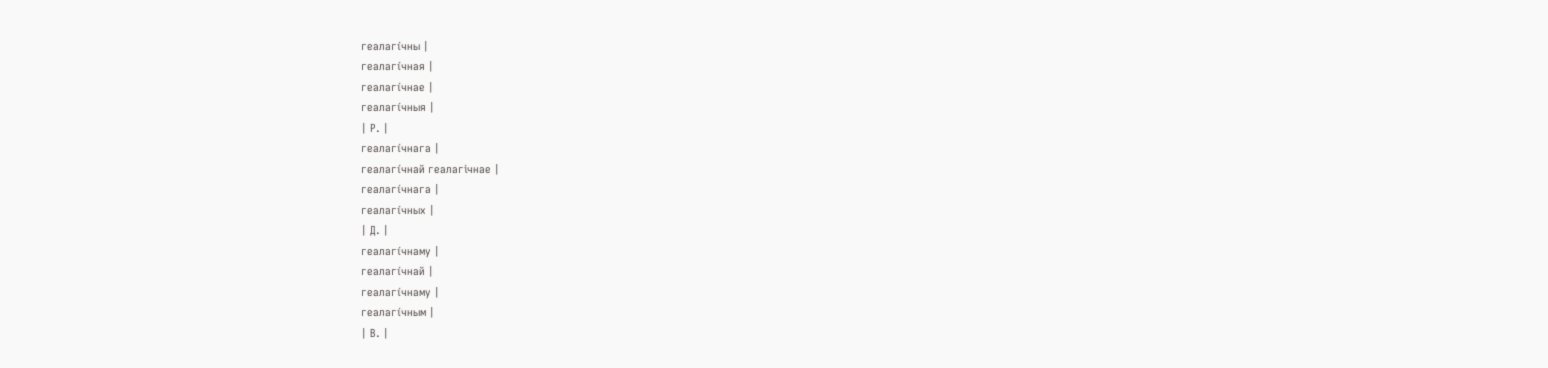геалагі́чны |
геалагі́чная |
геалагі́чнае |
геалагі́чныя |
| Р. |
геалагі́чнага |
геалагі́чнай геалагі́чнае |
геалагі́чнага |
геалагі́чных |
| Д. |
геалагі́чнаму |
геалагі́чнай |
геалагі́чнаму |
геалагі́чным |
| В. |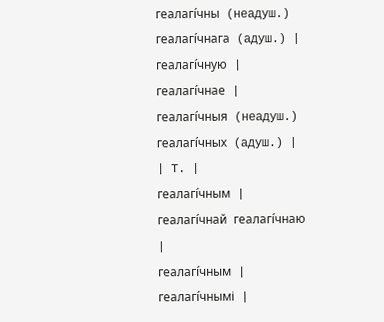геалагі́чны (неадуш.) геалагі́чнага (адуш.) |
геалагі́чную |
геалагі́чнае |
геалагі́чныя (неадуш.) геалагі́чных (адуш.) |
| Т. |
геалагі́чным |
геалагі́чнай геалагі́чнаю |
геалагі́чным |
геалагі́чнымі |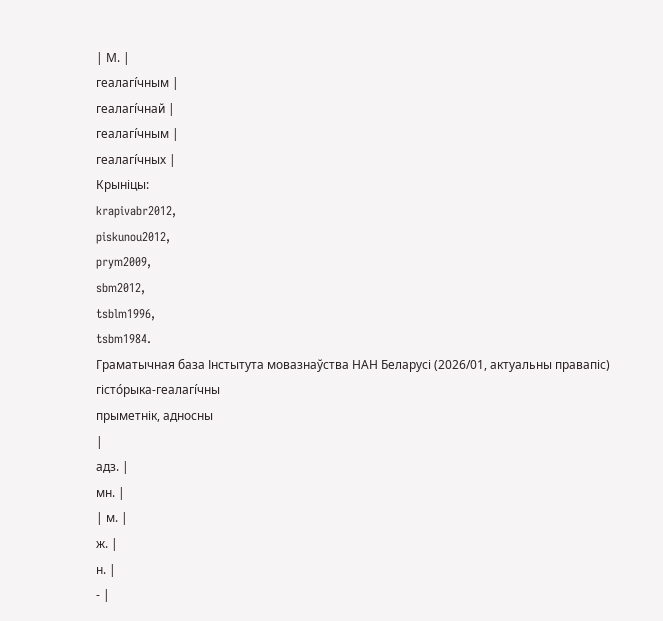| М. |
геалагі́чным |
геалагі́чнай |
геалагі́чным |
геалагі́чных |
Крыніцы:
krapivabr2012,
piskunou2012,
prym2009,
sbm2012,
tsblm1996,
tsbm1984.
Граматычная база Інстытута мовазнаўства НАН Беларусі (2026/01, актуальны правапіс)
гісто́рыка-геалагі́чны
прыметнік, адносны
|
адз. |
мн. |
| м. |
ж. |
н. |
- |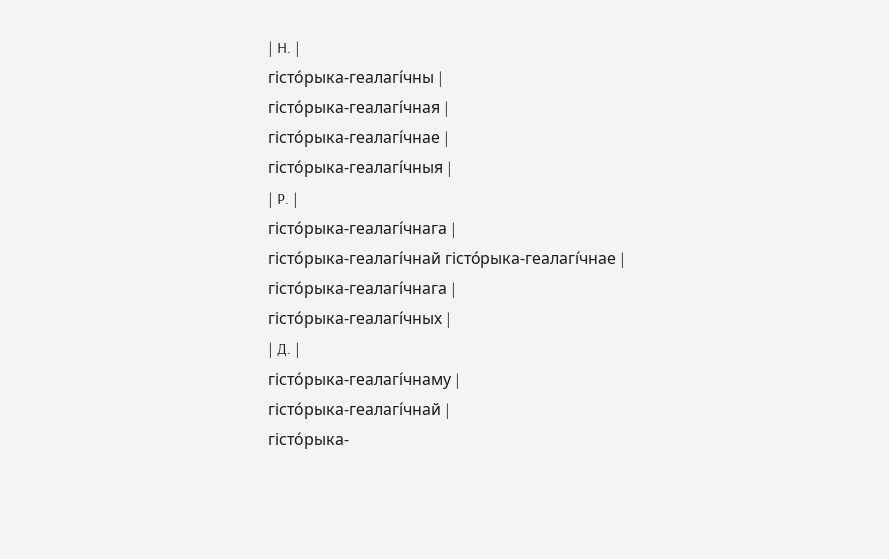| Н. |
гісто́рыка-геалагі́чны |
гісто́рыка-геалагі́чная |
гісто́рыка-геалагі́чнае |
гісто́рыка-геалагі́чныя |
| Р. |
гісто́рыка-геалагі́чнага |
гісто́рыка-геалагі́чнай гісто́рыка-геалагі́чнае |
гісто́рыка-геалагі́чнага |
гісто́рыка-геалагі́чных |
| Д. |
гісто́рыка-геалагі́чнаму |
гісто́рыка-геалагі́чнай |
гісто́рыка-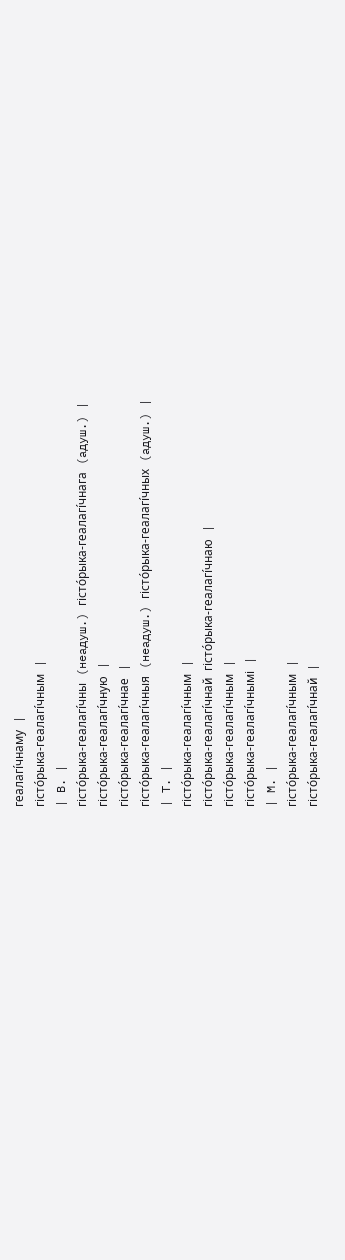геалагі́чнаму |
гісто́рыка-геалагі́чным |
| В. |
гісто́рыка-геалагі́чны (неадуш.) гісто́рыка-геалагі́чнага (адуш.) |
гісто́рыка-геалагі́чную |
гісто́рыка-геалагі́чнае |
гісто́рыка-геалагі́чныя (неадуш.) гісто́рыка-геалагі́чных (адуш.) |
| Т. |
гісто́рыка-геалагі́чным |
гісто́рыка-геалагі́чнай гісто́рыка-геалагі́чнаю |
гісто́рыка-геалагі́чным |
гісто́рыка-геалагі́чнымі |
| М. |
гісто́рыка-геалагі́чным |
гісто́рыка-геалагі́чнай |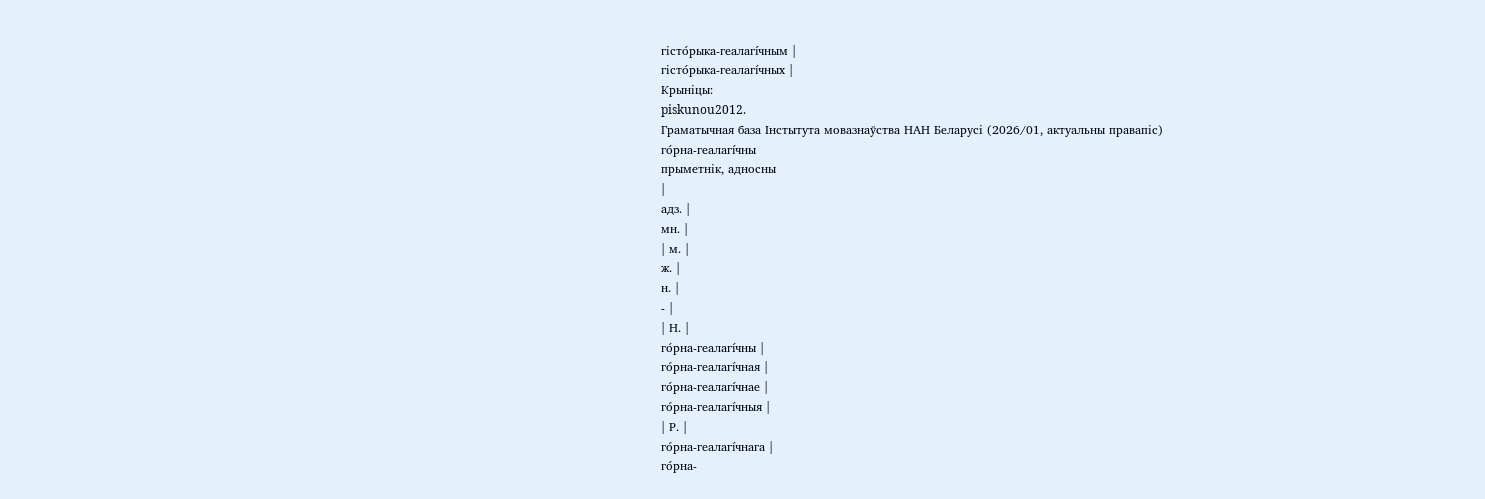гісто́рыка-геалагі́чным |
гісто́рыка-геалагі́чных |
Крыніцы:
piskunou2012.
Граматычная база Інстытута мовазнаўства НАН Беларусі (2026/01, актуальны правапіс)
го́рна-геалагі́чны
прыметнік, адносны
|
адз. |
мн. |
| м. |
ж. |
н. |
- |
| Н. |
го́рна-геалагі́чны |
го́рна-геалагі́чная |
го́рна-геалагі́чнае |
го́рна-геалагі́чныя |
| Р. |
го́рна-геалагі́чнага |
го́рна-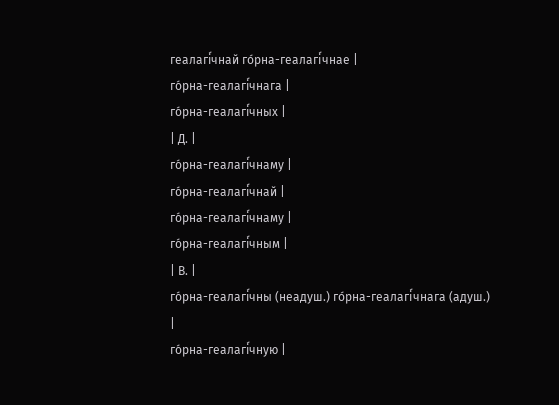геалагі́чнай го́рна-геалагі́чнае |
го́рна-геалагі́чнага |
го́рна-геалагі́чных |
| Д. |
го́рна-геалагі́чнаму |
го́рна-геалагі́чнай |
го́рна-геалагі́чнаму |
го́рна-геалагі́чным |
| В. |
го́рна-геалагі́чны (неадуш.) го́рна-геалагі́чнага (адуш.) |
го́рна-геалагі́чную |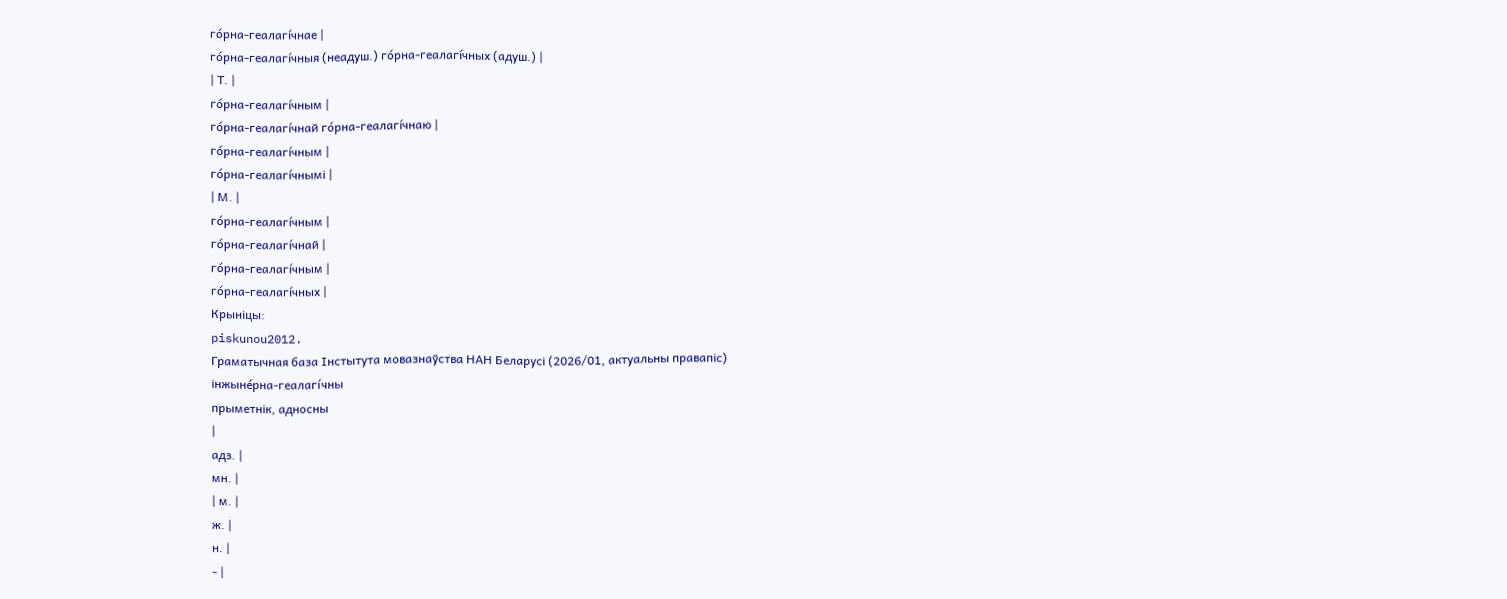го́рна-геалагі́чнае |
го́рна-геалагі́чныя (неадуш.) го́рна-геалагі́чных (адуш.) |
| Т. |
го́рна-геалагі́чным |
го́рна-геалагі́чнай го́рна-геалагі́чнаю |
го́рна-геалагі́чным |
го́рна-геалагі́чнымі |
| М. |
го́рна-геалагі́чным |
го́рна-геалагі́чнай |
го́рна-геалагі́чным |
го́рна-геалагі́чных |
Крыніцы:
piskunou2012.
Граматычная база Інстытута мовазнаўства НАН Беларусі (2026/01, актуальны правапіс)
інжыне́рна-геалагі́чны
прыметнік, адносны
|
адз. |
мн. |
| м. |
ж. |
н. |
- |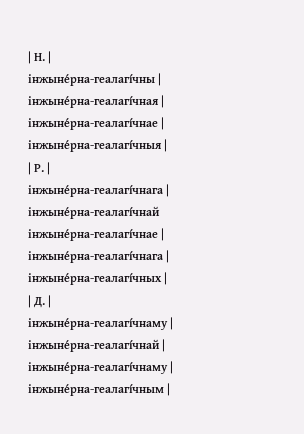| Н. |
інжыне́рна-геалагі́чны |
інжыне́рна-геалагі́чная |
інжыне́рна-геалагі́чнае |
інжыне́рна-геалагі́чныя |
| Р. |
інжыне́рна-геалагі́чнага |
інжыне́рна-геалагі́чнай інжыне́рна-геалагі́чнае |
інжыне́рна-геалагі́чнага |
інжыне́рна-геалагі́чных |
| Д. |
інжыне́рна-геалагі́чнаму |
інжыне́рна-геалагі́чнай |
інжыне́рна-геалагі́чнаму |
інжыне́рна-геалагі́чным |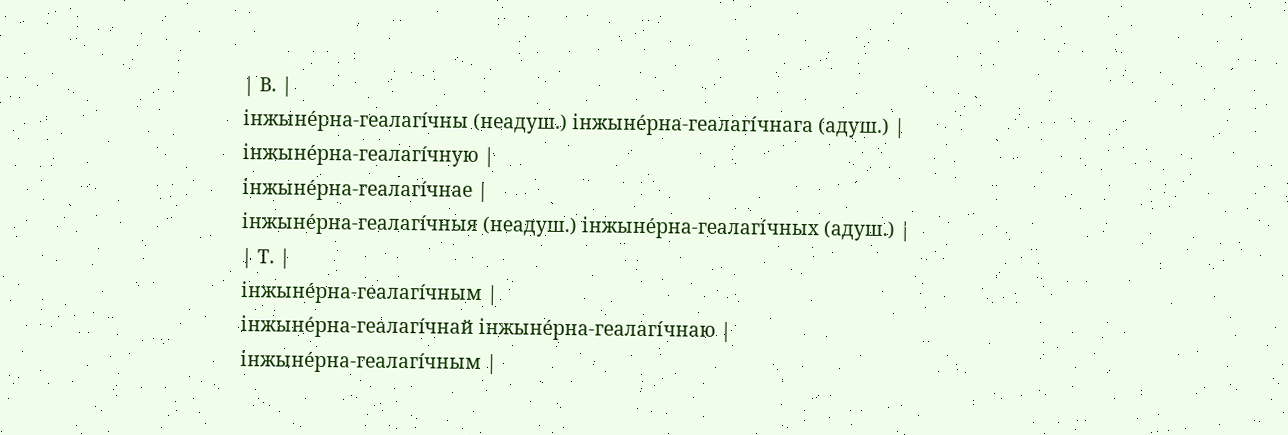| В. |
інжыне́рна-геалагі́чны (неадуш.) інжыне́рна-геалагі́чнага (адуш.) |
інжыне́рна-геалагі́чную |
інжыне́рна-геалагі́чнае |
інжыне́рна-геалагі́чныя (неадуш.) інжыне́рна-геалагі́чных (адуш.) |
| Т. |
інжыне́рна-геалагі́чным |
інжыне́рна-геалагі́чнай інжыне́рна-геалагі́чнаю |
інжыне́рна-геалагі́чным |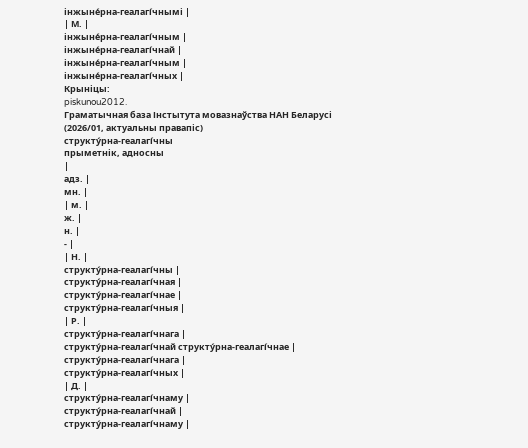інжыне́рна-геалагі́чнымі |
| М. |
інжыне́рна-геалагі́чным |
інжыне́рна-геалагі́чнай |
інжыне́рна-геалагі́чным |
інжыне́рна-геалагі́чных |
Крыніцы:
piskunou2012.
Граматычная база Інстытута мовазнаўства НАН Беларусі (2026/01, актуальны правапіс)
структу́рна-геалагі́чны
прыметнік, адносны
|
адз. |
мн. |
| м. |
ж. |
н. |
- |
| Н. |
структу́рна-геалагі́чны |
структу́рна-геалагі́чная |
структу́рна-геалагі́чнае |
структу́рна-геалагі́чныя |
| Р. |
структу́рна-геалагі́чнага |
структу́рна-геалагі́чнай структу́рна-геалагі́чнае |
структу́рна-геалагі́чнага |
структу́рна-геалагі́чных |
| Д. |
структу́рна-геалагі́чнаму |
структу́рна-геалагі́чнай |
структу́рна-геалагі́чнаму |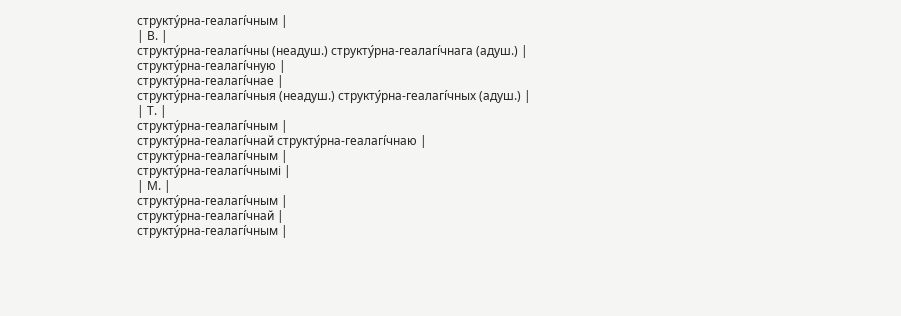структу́рна-геалагі́чным |
| В. |
структу́рна-геалагі́чны (неадуш.) структу́рна-геалагі́чнага (адуш.) |
структу́рна-геалагі́чную |
структу́рна-геалагі́чнае |
структу́рна-геалагі́чныя (неадуш.) структу́рна-геалагі́чных (адуш.) |
| Т. |
структу́рна-геалагі́чным |
структу́рна-геалагі́чнай структу́рна-геалагі́чнаю |
структу́рна-геалагі́чным |
структу́рна-геалагі́чнымі |
| М. |
структу́рна-геалагі́чным |
структу́рна-геалагі́чнай |
структу́рна-геалагі́чным |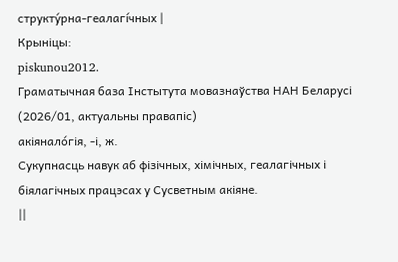структу́рна-геалагі́чных |
Крыніцы:
piskunou2012.
Граматычная база Інстытута мовазнаўства НАН Беларусі (2026/01, актуальны правапіс)
акіянало́гія, -і, ж.
Сукупнасць навук аб фізічных, хімічных, геалагічных і біялагічных працэсах у Сусветным акіяне.
||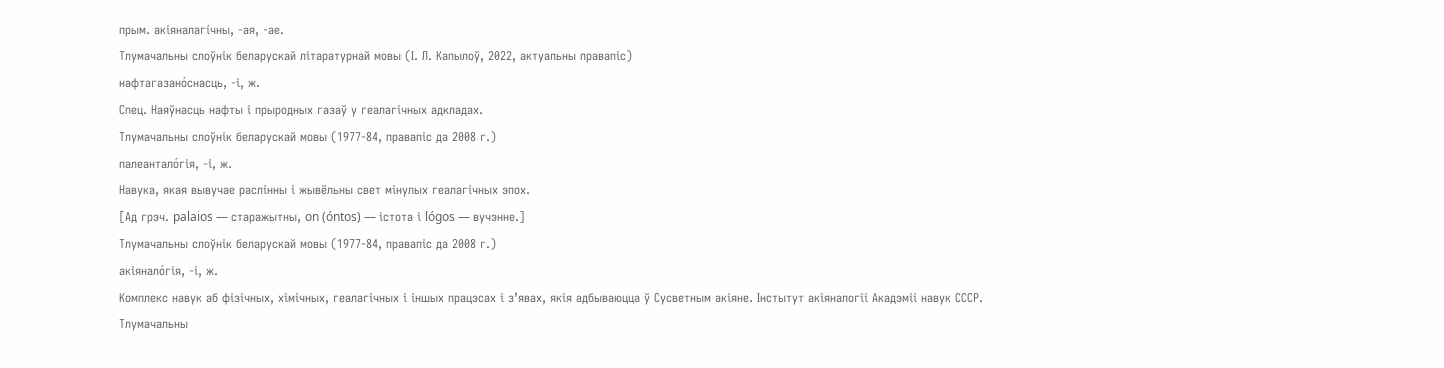прым. акіяналагі́чны, -ая, -ае.
Тлумачальны слоўнік беларускай літаратурнай мовы (І. Л. Капылоў, 2022, актуальны правапіс)
нафтагазано́снасць, ‑і, ж.
Спец. Наяўнасць нафты і прыродных газаў у геалагічных адкладах.
Тлумачальны слоўнік беларускай мовы (1977-84, правапіс да 2008 г.)
палеантало́гія, ‑і, ж.
Навука, якая вывучае раслінны і жывёльны свет мінулых геалагічных эпох.
[Ад грэч. palaios — старажытны, on (óntos) — істота і lógos — вучэнне.]
Тлумачальны слоўнік беларускай мовы (1977-84, правапіс да 2008 г.)
акіянало́гія, ‑і, ж.
Комплекс навук аб фізічных, хімічных, геалагічных і іншых працэсах і з’явах, якія адбываюцца ў Сусветным акіяне. Інстытут акіяналогіі Акадэміі навук СССР.
Тлумачальны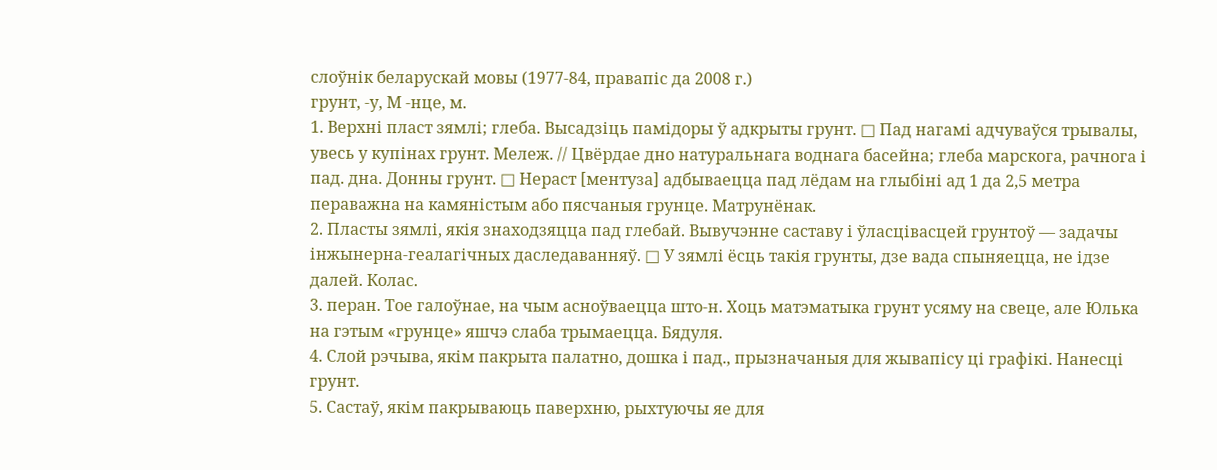слоўнік беларускай мовы (1977-84, правапіс да 2008 г.)
грунт, ‑у, М ‑нце, м.
1. Верхні пласт зямлі; глеба. Высадзіць памідоры ў адкрыты грунт. □ Пад нагамі адчуваўся трывалы, увесь у купінах грунт. Мележ. // Цвёрдае дно натуральнага воднага басейна; глеба марскога, рачнога і пад. дна. Донны грунт. □ Нераст [ментуза] адбываецца пад лёдам на глыбіні ад 1 да 2,5 метра пераважна на камяністым або пясчаныя грунце. Матрунёнак.
2. Пласты зямлі, якія знаходзяцца пад глебай. Вывучэнне саставу і ўласцівасцей грунтоў — задачы інжынерна-геалагічных даследаванняў. □ У зямлі ёсць такія грунты, дзе вада спыняецца, не ідзе далей. Колас.
3. перан. Тое галоўнае, на чым асноўваецца што‑н. Хоць матэматыка грунт усяму на свеце, але Юлька на гэтым «грунце» яшчэ слаба трымаецца. Бядуля.
4. Слой рэчыва, якім пакрыта палатно, дошка і пад., прызначаныя для жывапісу ці графікі. Нанесці грунт.
5. Састаў, якім пакрываюць паверхню, рыхтуючы яе для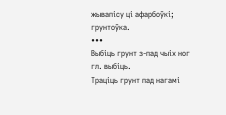жывапісу ці афарбоўкі; грунтоўка.
•••
Выбіць грунт з-пад чыіх ног гл. выбіць.
Траціць грунт пад нагамі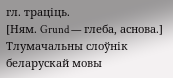гл. траціць.
[Ням. Grund — глеба, аснова.]
Тлумачальны слоўнік беларускай мовы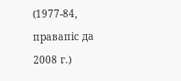(1977-84, правапіс да 2008 г.)